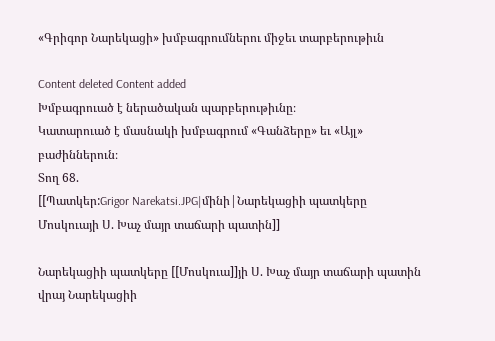«Գրիգոր Նարեկացի» խմբագրումներու միջեւ տարբերութիւն

Content deleted Content added
Խմբագրուած է ներածական պարբերութիւնը։
Կատարուած է մասնակի խմբագրում «Գանձերը» եւ «Այլ» բաժիններուն։
Տող 68.
[[Պատկեր:Grigor Narekatsi.JPG|մինի|Նարեկացիի պատկերը Մոսկուայի Ս. Խաչ մայր տաճարի պատին]]

Նարեկացիի պատկերը [[Մոսկուա]]յի Ս. Խաչ մայր տաճարի պատին վրայ Նարեկացիի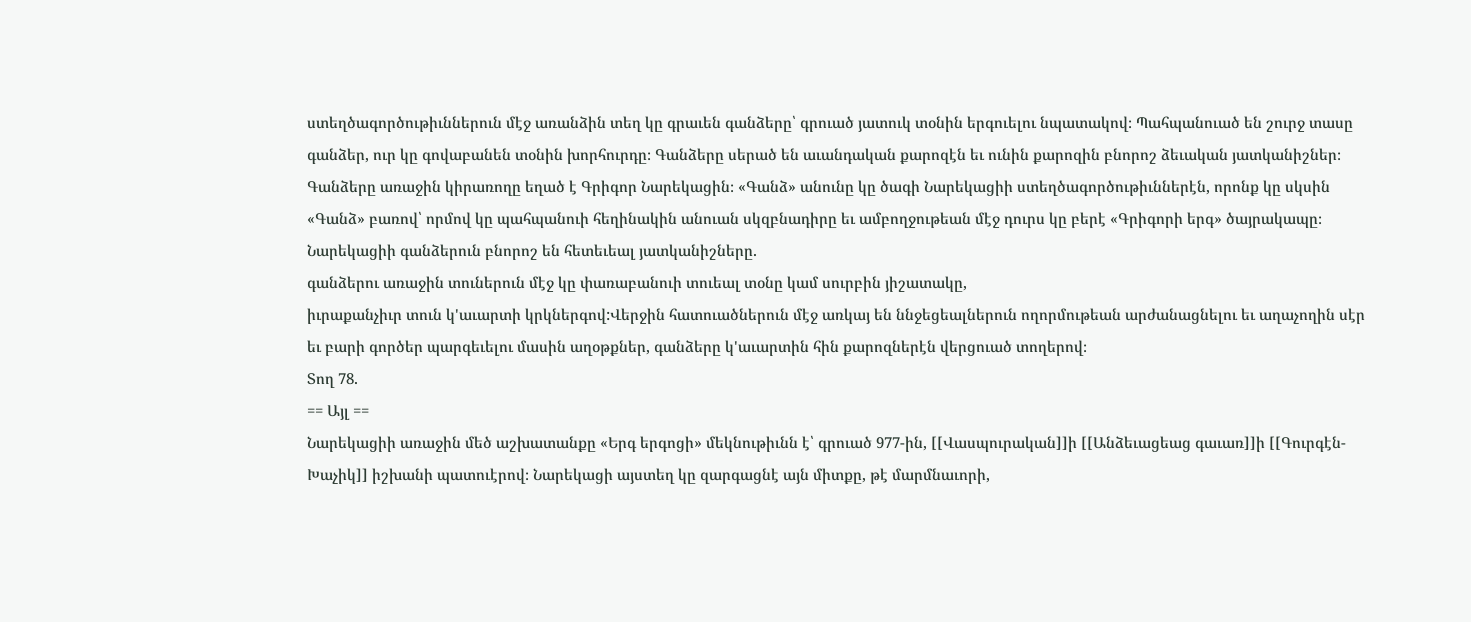ստեղծագործութիւններուն մէջ առանձին տեղ կը գրաւեն գանձերը՝ գրուած յատուկ տօնին երգուելու նպատակով։ Պահպանուած են շուրջ տասը գանձեր, ուր կը գովաբանեն տօնին խորհուրդը։ Գանձերը սերած են աւանդական քարոզէն եւ ունին քարոզին բնորոշ ձեւական յատկանիշներ։ Գանձերը առաջին կիրառողը եղած է Գրիգոր Նարեկացին։ «Գանձ» անունը կը ծագի Նարեկացիի ստեղծագործութիւններէն, որոնք կը սկսին «Գանձ» բառով՝ որմով կը պահպանուի հեղինակին անուան սկզբնադիրը եւ ամբողջութեան մէջ դուրս կը բերէ «Գրիգորի երգ» ծայրակապը։ Նարեկացիի գանձերուն բնորոշ են հետեւեալ յատկանիշները.
գանձերու առաջին տուներուն մէջ կը փառաբանուի տուեալ տօնը կամ սուրբին յիշատակը,
իւրաքանչիւր տուն կ'աւարտի կրկներգով:Վերջին հատուածներուն մէջ առկայ են ննջեցեալներուն ողորմութեան արժանացնելու եւ աղաչողին սէր եւ բարի գործեր պարգեւելու մասին աղօթքներ, գանձերը կ'աւարտին հին քարոզներէն վերցուած տողերով։
Տող 78.
== Այլ ==
Նարեկացիի առաջին մեծ աշխատանքը «Երգ երգոցի» մեկնութիւնն է՝ գրուած 977-ին, [[Վասպուրական]]ի [[Անձեւացեաց գաւառ]]ի [[Գուրգէն-Խաչիկ]] իշխանի պատուէրով։ Նարեկացի այստեղ կը զարգացնէ այն միտքը, թէ մարմնաւորի,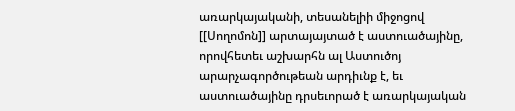առարկայականի, տեսանելիի միջոցով [[Սողոմոն]] արտայայտած է աստուածայինը, որովհետեւ աշխարհն ալ Աստուծոյ արարչագործութեան արդիւնք է, եւ աստուածայինը դրսեւորած է առարկայական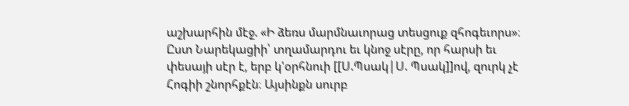աշխարհին մէջ. «Ի ձեռս մարմնաւորաց տեսցուք զհոգեւորս»։
Ըստ Նարեկացիի՝ տղամարդու եւ կնոջ սէրը, որ հարսի եւ փեսայի սէր է, երբ կ'օրհնուի [[Ս.Պսակ|Ս. Պսակ]]ով, զուրկ չէ Հոգիի շնորհքէն։ Այսինքն սուրբ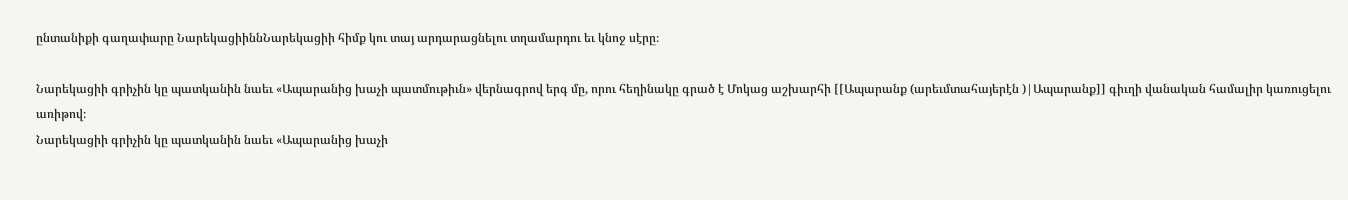ընտանիքի գաղափարը ՆարեկացիիննՆարեկացիի հիմք կու տայ արդարացնելու տղամարդու եւ կնոջ սէրը։

Նարեկացիի գրիչին կը պատկանին նաեւ «Ապարանից խաչի պատմութիւն» վերնագրով երգ մը, որու հեղինակը գրած է Մոկաց աշխարհի [[Ապարանք (արեւմտահայերէն )|Ապարանք]] գիւղի վանական համալիր կառուցելու առիթով։
Նարեկացիի գրիչին կը պատկանին նաեւ «Ապարանից խաչի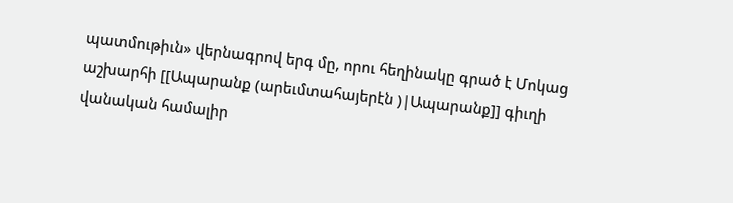պատմութիւն» վերնագրով երգ մը, որու հեղինակը գրած է Մոկաց աշխարհի [[Ապարանք (արեւմտահայերէն )|Ապարանք]] գիւղի վանական համալիր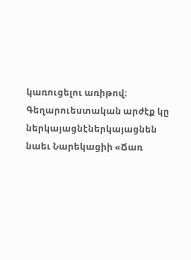կառուցելու առիթով։ Գեղարուեստական արժէք կը ներկայացնէներկայացնեն նաեւ Նարեկացիի «Ճառ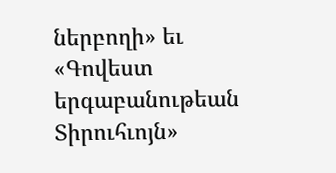ներբողի» եւ «Գովեստ երգաբանութեան Տիրուհւոյն»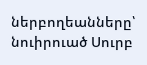ներբողեանները՝ նուիրուած Սուրբ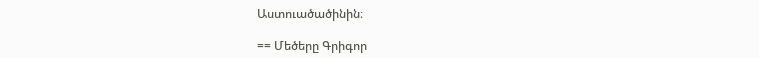Աստուածածինին։

== Մեծերը Գրիգոր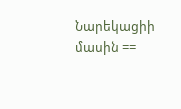Նարեկացիի մասին ==